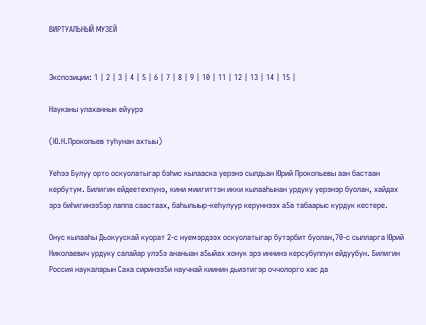ВИРТУАЛЬНЫЙ МУЗЕЙ


Экспозиции: 1 | 2 | 3 | 4 | 5 | 6 | 7 | 8 | 9 | 10 | 11 | 12 | 13 | 14 | 15 |

Науканы улаханнык ейуурэ

(Ю.Н.Прокопьев туhунан ахтыы)

Уеhээ Булуу орто оскуолатыгар бэhис кылааска уерэнэ сылдьан Юрий Прокопьевы аан бастаан кербутум. Билигин ейдеетехпунэ, кини миигиттэн икки кылааhынан урдуку уерэнэр буолан, хайдах эрэ биhигинээ5эр лаппа саастаах, баhылыыр-кеhулуур керуннээх а5а табаарыс курдук кестере.

Онус кылааhы Дьокуускай куорат 2-с нуемэрдээх оскуолатыгар бутэрбит буолан,70-с сылларга Юрий Николаевич урдуку салайар улэ5э ананыан а5ыйах хонук эрэ иннинэ керсубуппун ейдуубун. Билигин Россия наукаларын Саха сиринээ5и научнай киинин дьиэтигэр оччолорго хас да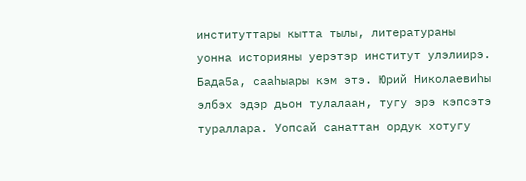институттары кытта тылы, литератураны уонна историяны уерэтэр институт улэлиирэ. Бада5а, сааhыары кэм этэ. Юрий Николаевиhы элбэх эдэр дьон тулалаан, тугу эрэ кэпсэтэ тураллара. Уопсай санаттан ордук хотугу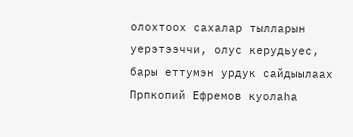олохтоох сахалар тылларын уерэтээччи, олус керудьуес, бары еттумэн урдук сайдыылаах Прпкопий Ефремов куолаhа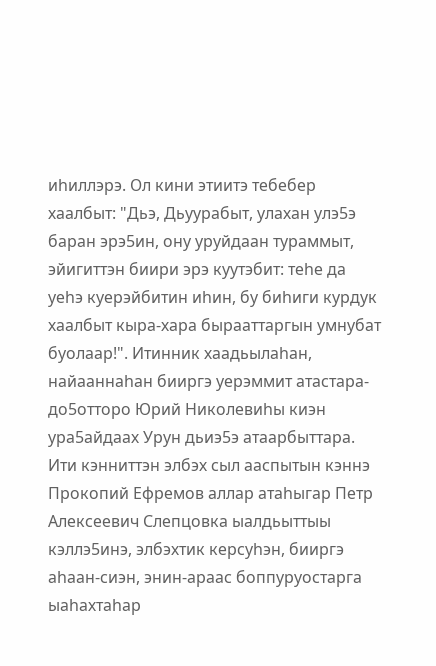иhиллэрэ. Ол кини этиитэ тебебер хаалбыт: "Дьэ, Дьуурабыт, улахан улэ5э баран эрэ5ин, ону уруйдаан тураммыт, эйигиттэн биири эрэ куутэбит: теhе да уеhэ куерэйбитин иhин, бу биhиги курдук хаалбыт кыра-хара бырааттаргын умнубат буолаар!". Итинник хаадьылаhан, найааннаhан бииргэ уерэммит атастара-до5отторо Юрий Николевиhы киэн ура5айдаах Урун дьиэ5э атаарбыттара. Ити кэнниттэн элбэх сыл ааспытын кэннэ Прокопий Ефремов аллар атаhыгар Петр Алексеевич Слепцовка ыалдьыттыы кэллэ5инэ, элбэхтик керсуhэн, бииргэ аhаан-сиэн, энин-араас боппуруостарга ыаhахтаhар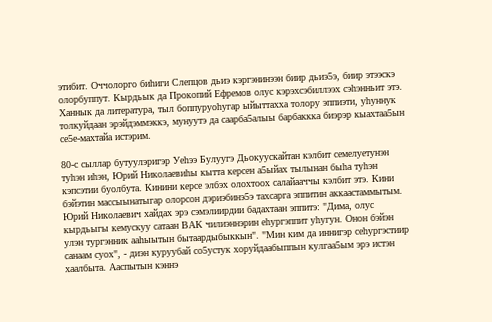этибит. Оччолорго биhиги Слепцов дьиэ кэргэнинээн биир дьиэ5э, биир этээскэ олорбуппут. Кырдьык да Прокопий Ефремов олус кэрэхсэбиллээх сэhэнньит этэ. Ханнык да литература, тыл боппуруоhугар ыйыттахха толору эппиэти, уhуннук толкуйдаан эрэйдэммэккэ, мунуутэ да саарба5алыы барбаккка биэрэр кыахтаа5ын се5е-махтайа истэрим.

80-с сыллар бутуулэригэр Уеhээ Булуугэ Дьокуускайтан кэлбит семелуетунэн туhэн иhэн, Юрий Николаевиhы кытта керсен а5ыйах тылынан быhа туhэн кэпсэтии буолбута. Кинини керсе элбэх олохтоох салайааччы кэлбит этэ. Кини бэйэтин массыынатыгар олорсон дэриэбинэ5э тахсарга эппитин аккаастаммытым. Юрий Николаевич хайдах эрэ сэмэлиирдии бадахтаан эппитэ: "Дима, олус кырдьыгы кемускуу сатаан ВАК чилиэннэрин еhургэппит уhугун. Онон бэйэн улэн тургэнник ааhыытын бытаардыбыккын". "Мин ким да иннигэр сеhургэстиир санаам суох", - диэн куруубай со5устук хоруйдаабыппын кулгаа5ым эрэ истэн хаалбыта. Ааспытын кэннэ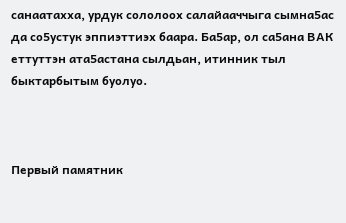санаатахха, урдук сололоох салайааччыга сымна5ас да со5устук эппиэттиэх баара. Ба5ар, ол са5ана ВАК еттуттэн ата5астана сылдьан, итинник тыл быктарбытым буолуо.



Первый памятник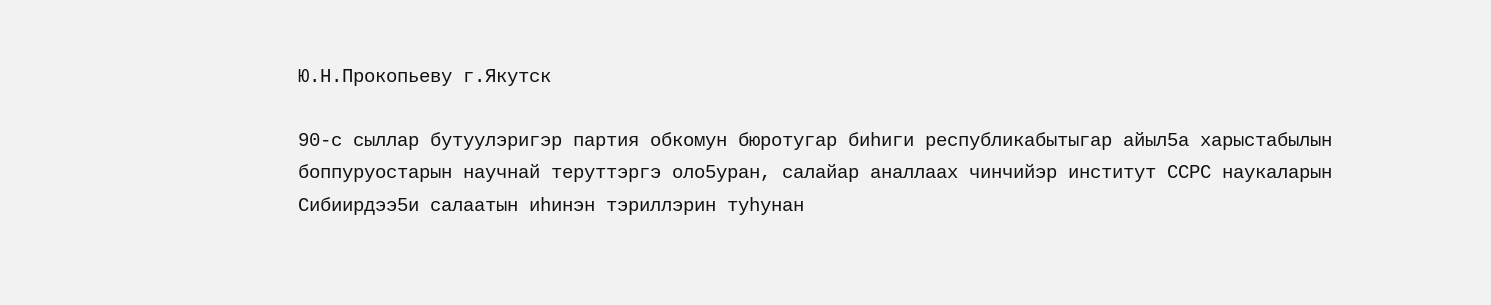Ю.Н.Прокопьеву г.Якутск

90-с сыллар бутуулэригэр партия обкомун бюротугар биhиги республикабытыгар айыл5а харыстабылын боппуруостарын научнай теруттэргэ оло5уран, салайар аналлаах чинчийэр институт ССРС наукаларын Сибиирдээ5и салаатын иhинэн тэриллэрин туhунан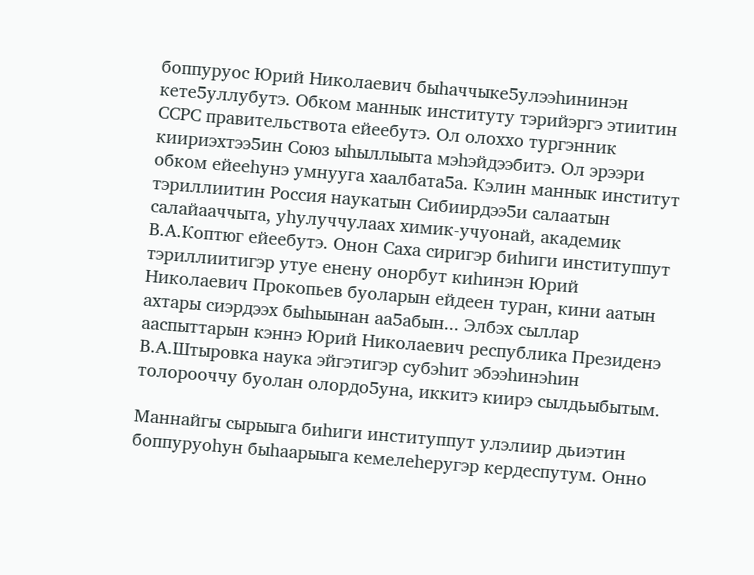боппуруос Юрий Николаевич быhаччыке5улээhининэн кете5уллубутэ. Обком маннык институту тэрийэргэ этиитин ССРС правительствота ейеебутэ. Ол олоххо тургэнник киириэхтээ5ин Союз ыhыллыыта мэhэйдээбитэ. Ол эрээри обком ейееhунэ умнууга хаалбата5а. Кэлин маннык институт тэриллиитин Россия наукатын Сибиирдээ5и салаатын салайааччыта, уhулуччулаах химик-учуонай, академик В.А.Коптюг ейеебутэ. Онон Саха сиригэр биhиги институппут тэриллиитигэр утуе енену онорбут киhинэн Юрий Николаевич Прокопьев буоларын ейдеен туран, кини аатын ахтары сиэрдээх быhыынан аа5абын... Элбэх сыллар ааспыттарын кэннэ Юрий Николаевич республика Президенэ В.А.Штыровка наука эйгэтигэр субэhит эбээhинэhин толорооччу буолан олордо5уна, иккитэ киирэ сылдьыбытым.

Маннайгы сырыыга биhиги институппут улэлиир дьиэтин боппуруоhун быhаарыыга кемелеhеругэр кердеспутум. Онно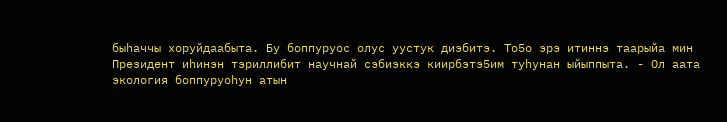быhаччы хоруйдаабыта. Бу боппуруос олус уустук диэбитэ. То5о эрэ итиннэ таарыйа мин Президент иhинэн тэриллибит научнай сэбиэккэ киирбэтэ5им туhунан ыйыппыта. - Ол аата экология боппуруоhун атын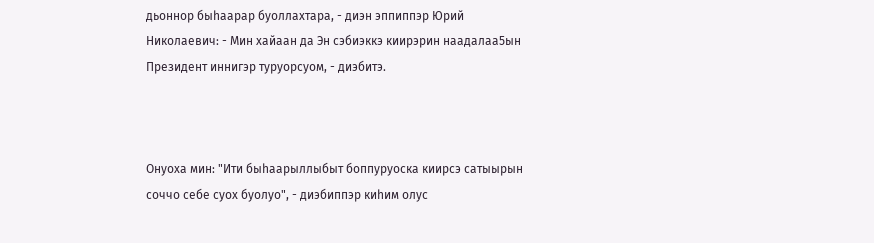дьоннор быhаарар буоллахтара, - диэн эппиппэр Юрий Николаевич: - Мин хайаан да Эн сэбиэккэ киирэрин наадалаа5ын Президент иннигэр туруорсуом, - диэбитэ.



Онуоха мин: "Ити быhаарыллыбыт боппуруоска киирсэ сатыырын соччо себе суох буолуо", - диэбиппэр киhим олус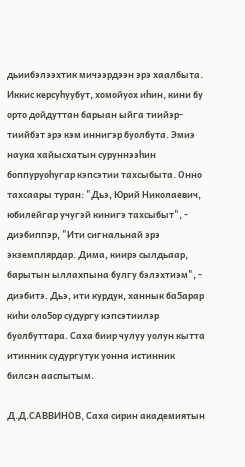дьиибэлээхтик мичээрдээн эрэ хаалбыта. Иккис керсуhуубут, хомойуох иhин, кини бу орто дойдуттан барыан ыйга тиийэр-тиийбэт эрэ кэм иннигэр буолбута. Эмиэ наука хайысхатын суруннээhин боппуруоhугар кэпсэтии тахсыбыта. Онно тахсаары туран: "Дьэ, Юрий Николаевич, юбилейгар учугэй кинигэ тахсыбыт", - диэбиппэр, "Ити сигнальнай эрэ экземплярдар. Дима, киирэ сылдьаар, барытын ыллахпына булгу бэлэхтиэм", - диэбитэ. Дьэ, ити курдук, ханнык ба5арар киhи оло5ор судургу кэпсэтиилэр буолбуттара. Саха биир чулуу уолун кытта итинник судургутук уонна истинник билсэн ааспытым.

Д.Д.САВВИНОВ, Саха сирин академиятын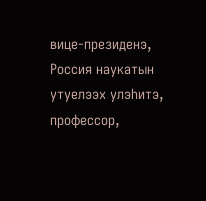вице-президенэ,
Россия наукатын утуелээх улэhитэ, профессор,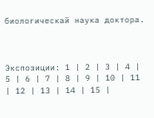биологическай наука доктора.



Экспозиции: 1 | 2 | 3 | 4 | 5 | 6 | 7 | 8 | 9 | 10 | 11 | 12 | 13 | 14 | 15 |